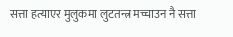सत्ता हत्याएर मुलुकमा लुटतन्त्र मच्चाउन नै सत्ता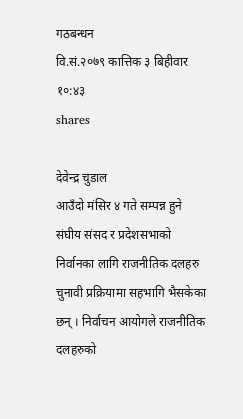गठबन्धन
वि.सं.२०७९ कात्तिक ३ बिहीवार १०:४३
shares

देवेन्द्र चुडाल
आउँदो मंसिर ४ गते सम्पन्न हुने संघीय संसद र प्रदेशसभाको निर्वानका लागि राजनीतिक दलहरु चुनावी प्रक्रियामा सहभागि भैसकेका छन् । निर्वाचन आयोगले राजनीतिक दलहरुको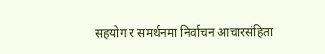सहयोग र समर्थनमा निर्वाचन आचारसंहिता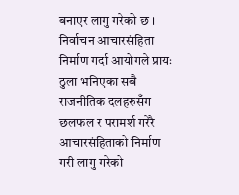बनाएर लागु गरेको छ । निर्वाचन आचारसंहिता निर्माण गर्दा आयोगले प्रायः ठुला भनिएका सबै राजनीतिक दलहरुसँग छलफल र परामर्श गरेरै आचारसंहिताको निर्माण गरी लागु गरेको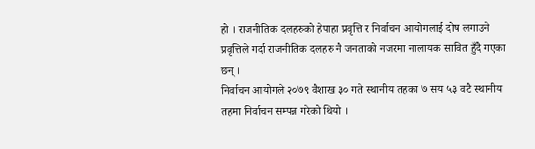हो । राजनीतिक दलहरुको हेपाहा प्रवृत्ति र निर्वाचन आयोगलाई दोष लगाउने प्रवृत्तिले गर्दा राजनीतिक दलहरु नै जनताको नजरमा नालायक सावित हुँदै गएका छन् ।
निर्वाचन आयोगले २०७९ वैशाख ३० गते स्थानीय तहका ७ सय ५३ वटै स्थानीय तहमा निर्वाचन सम्पन्न गरेको थियो ।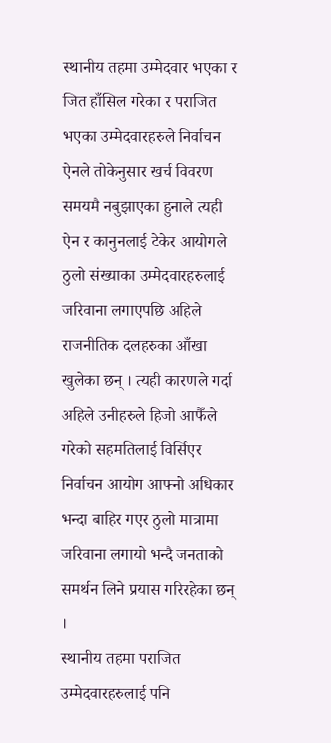स्थानीय तहमा उम्मेदवार भएका र जित हाँसिल गरेका र पराजित भएका उम्मेदवारहरुले निर्वाचन ऐनले तोकेनुसार खर्च विवरण समयमै नबुझाएका हुनाले त्यही ऐन र कानुनलाई टेकेर आयोगले ठुलो संख्याका उम्मेदवारहरुलाई जरिवाना लगाएपछि अहिले राजनीतिक दलहरुका आँखा खुलेका छन् । त्यही कारणले गर्दा अहिले उनीहरुले हिजो आफैँले गरेको सहमतिलाई विर्सिएर निर्वाचन आयोग आफ्नो अधिकार भन्दा बाहिर गएर ठुलो मात्रामा जरिवाना लगायो भन्दै जनताको समर्थन लिने प्रयास गरिरहेका छन् ।
स्थानीय तहमा पराजित उम्मेदवारहरुलाई पनि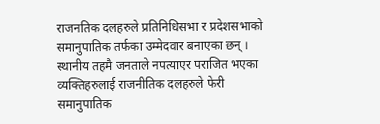राजनतिक दलहरुले प्रतिनिधिसभा र प्रदेशसभाको समानुपातिक तर्फका उम्मेदवार बनाएका छन् । स्थानीय तहमै जनताले नपत्याएर पराजित भएका व्यक्तिहरुलाई राजनीतिक दलहरुले फेरी समानुपातिक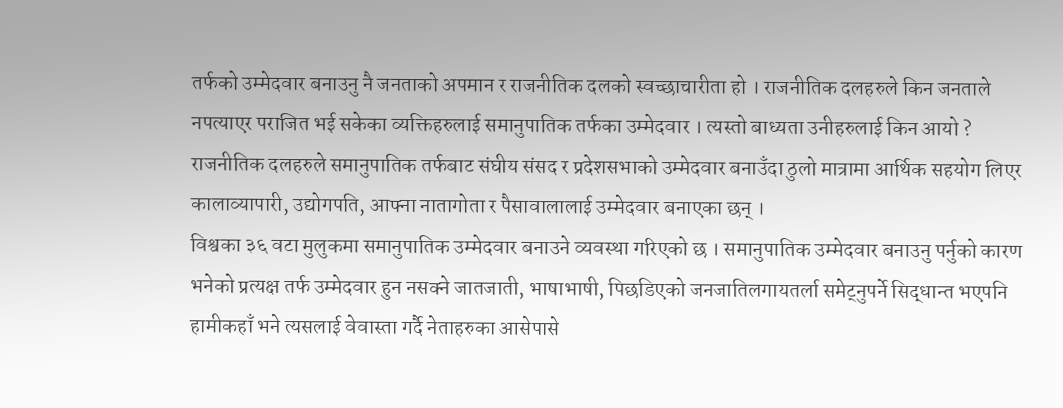तर्फको उम्मेदवार बनाउनु नै जनताको अपमान र राजनीतिक दलको स्वच्छाचारीता हो । राजनीतिक दलहरुले किन जनताले नपत्याएर पराजित भई सकेका व्यक्तिहरुलाई समानुपातिक तर्फका उम्मेदवार । त्यस्तो बाध्यता उनीहरुलाई किन आयो ? राजनीतिक दलहरुले समानुपातिक तर्फबाट संघीय संसद र प्रदेशसभाको उम्मेदवार बनाउँदा ठुलो मात्रामा आर्थिक सहयोग लिएर कालाव्यापारी, उद्योगपति, आफ्ना नातागोता र पैसावालालाई उम्मेदवार बनाएका छन् ।
विश्वका ३६ वटा मुलुकमा समानुपातिक उम्मेदवार बनाउने व्यवस्था गरिएको छ । समानुपातिक उम्मेदवार बनाउनु पर्नुको कारण भनेको प्रत्यक्ष तर्फ उम्मेदवार हुन नसक्ने जातजाती, भाषाभाषी, पिछडिएको जनजातिलगायतर्ला समेट्नुपर्ने सिद्धान्त भएपनि हामीकहाँ भने त्यसलाई वेवास्ता गर्दै नेताहरुका आसेपासे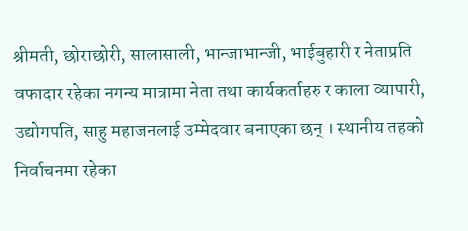श्रीमती, छोराछोरी, सालासाली, भान्जाभान्जी, भाईबुहारी र नेताप्रति वफादार रहेका नगन्य मात्रामा नेता तथा कार्यकर्ताहरु र काला व्यापारी, उद्योगपति, साहु महाजनलाई उम्मेदवार बनाएका छन् । स्थानीय तहको निर्वाचनमा रहेका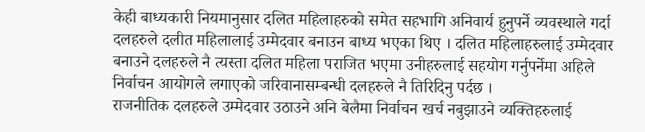केही बाध्यकारी नियमानुसार दलित महिलाहरुको समेत सहभागि अनिवार्य हुनुपर्ने व्यवस्थाले गर्दा दलहरुले दलीत महिलालाई उम्मेदवार बनाउन बाध्य भएका थिए । दलित महिलाहरुलाई उम्मेदवार बनाउने दलहरुले नै त्यस्ता दलित महिला पराजित भएमा उनीहरुलाई सहयोग गर्नुपर्नेमा अहिले निर्वाचन आयोगले लगाएको जरिवानासम्बन्धी दलहरुले नै तिरिदिनु पर्दछ ।
राजनीतिक दलहरुले उम्मेदवार उठाउने अनि बेलैमा निर्वाचन खर्च नबुझाउने व्यक्तिहरुलाई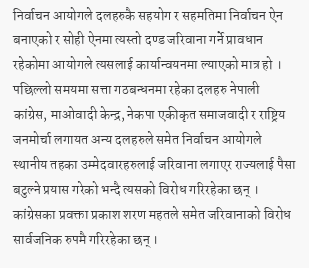निर्वाचन आयोगले दलहरुकै सहयोग र सहमतिमा निर्वाचन ऐन बनाएको र सोही ऐनमा त्यस्तो दण्ड जरिवाना गर्ने प्रावधान रहेकोमा आयोगले त्यसलाई कार्यान्वयनमा ल्याएको मात्र हो । पछिल्लो समयमा सत्ता गठबन्धनमा रहेका दलहरु नेपाली कांग्रेस, माओवादी केन्द्र, नेकपा एकीकृत समाजवादी र राष्ट्रिय जनमोर्चा लगायत अन्य दलहरुले समेत निर्वाचन आयोगले स्थानीय तहका उम्मेदवारहरुलाई जरिवाना लगाएर राज्यलाई पैसा बटुल्ने प्रयास गरेको भन्दै त्यसको विरोध गरिरहेका छन् । कांग्रेसका प्रवक्ता प्रकाश शरण महतले समेत जरिवानाको विरोध सार्वजनिक रुपमै गरिरहेका छन् ।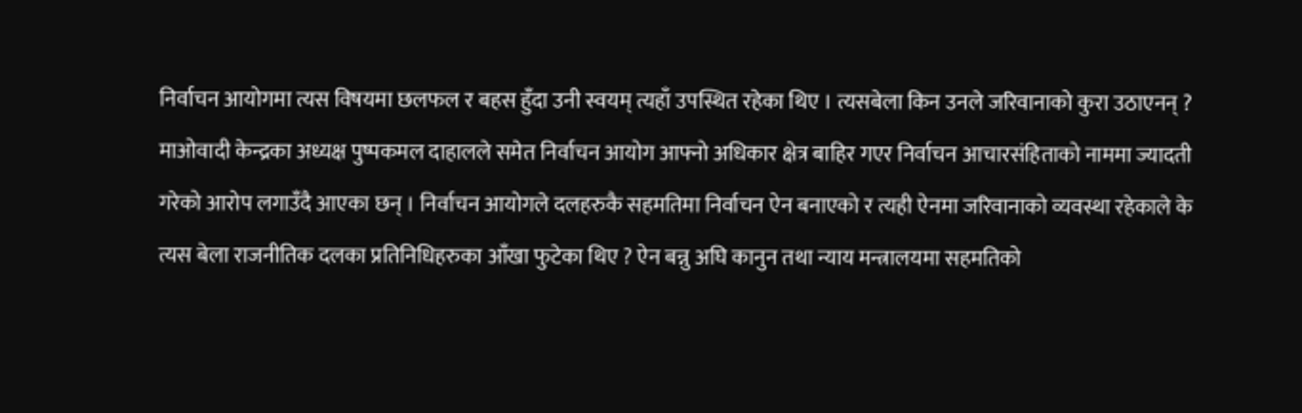निर्वाचन आयोगमा त्यस विषयमा छलफल र बहस हुँदा उनी स्वयम् त्यहाँ उपस्थित रहेका थिए । त्यसबेला किन उनले जरिवानाको कुरा उठाएनन् ? माओवादी केन्द्रका अध्यक्ष पुष्पकमल दाहालले समेत निर्वाचन आयोग आफ्नो अधिकार क्षेत्र बाहिर गएर निर्वाचन आचारसंहिताको नाममा ज्यादती गरेको आरोप लगाउँदै आएका छन् । निर्वाचन आयोगले दलहरुकै सहमतिमा निर्वाचन ऐन बनाएको र त्यही ऐनमा जरिवानाको व्यवस्था रहेकाले के त्यस बेला राजनीतिक दलका प्रतिनिधिहरुका आँखा फुटेका थिए ? ऐन बन्नु अघि कानुन तथा न्याय मन्त्रालयमा सहमतिको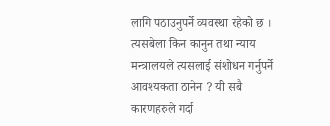लागि पठाउनुपर्ने व्यवस्था रहेको छ । त्यसबेला किन कानुन तथा न्याय मन्त्रालयले त्यसलाई संशोधन गर्नुपर्ने आवश्यकता ठानेन ? यी सबै कारणहरुले गर्दा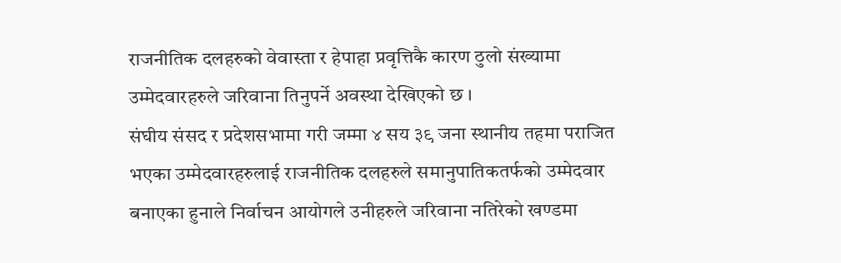राजनीतिक दलहरुको वेवास्ता र हेपाहा प्रवृत्तिकै कारण ठुलो संख्यामा उम्मेदवारहरुले जरिवाना तिनुपर्ने अवस्था देखिएको छ ।
संघीय संसद र प्रदेशसभामा गरी जम्मा ४ सय ३९ जना स्थानीय तहमा पराजित भएका उम्मेदवारहरुलाई राजनीतिक दलहरुले समानुपातिकतर्फको उम्मेदवार बनाएका हुनाले निर्वाचन आयोगले उनीहरुले जरिवाना नतिरेको खण्डमा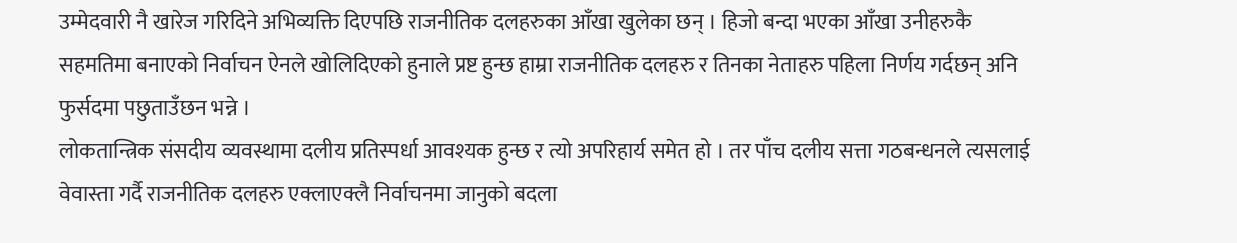उम्मेदवारी नै खारेज गरिदिने अभिव्यक्ति दिएपछि राजनीतिक दलहरुका आँखा खुलेका छन् । हिजो बन्दा भएका आँखा उनीहरुकै सहमतिमा बनाएको निर्वाचन ऐनले खोलिदिएको हुनाले प्रष्ट हुन्छ हाम्रा राजनीतिक दलहरु र तिनका नेताहरु पहिला निर्णय गर्दछन् अनि फुर्सदमा पछुताउँछन भन्ने ।
लोकतान्त्रिक संसदीय व्यवस्थामा दलीय प्रतिस्पर्धा आवश्यक हुन्छ र त्यो अपरिहार्य समेत हो । तर पाँच दलीय सत्ता गठबन्धनले त्यसलाई वेवास्ता गर्दै राजनीतिक दलहरु एक्लाएक्लै निर्वाचनमा जानुको बदला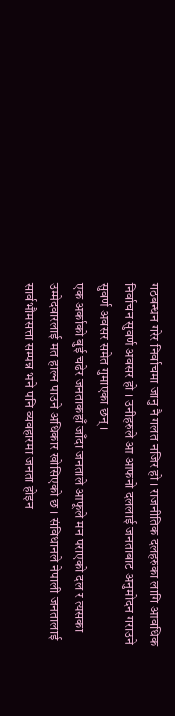गठबन्धन गरेर निर्वाचमा जानु नै गलत नजिर हो । राजनीतिक दलहरुका लागि आवधिक निर्वाचन सुवर्ण अवसर हो । उनीहरुले आ आफनो दललाई जनताबाट अनुमोदन गराउने सुवर्ण अवसर समेत गुमाएका छन् ।
एक अर्काको बुई चढेर जनताकहाँ जाँदा जनताले आफूले मन पराएको दल र त्यसका उम्मेदवारलाई मत हाल्न पाउने अधिकार खोसिएको छ । संविधानले नेपाली जनतालाई सार्वभौमसत्ता सम्पन्न भने पनि व्यवहारमा जनता होइन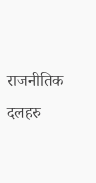राजनीतिक दलहरु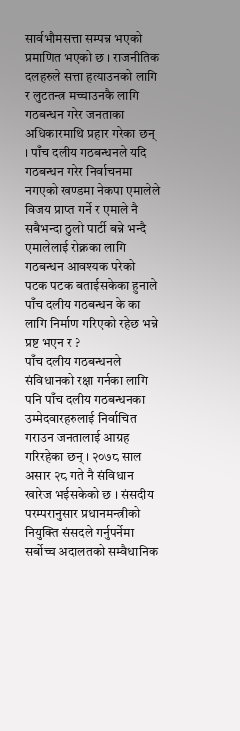सार्वभौमसत्ता सम्पन्न भएको प्रमाणित भएको छ । राजनीतिक दलहरुले सत्ता हत्याउनको लागि र लुटतन्त्र मच्चाउनकै लागि गठबन्धन गरेर जनताका अधिकारमाथि प्रहार गरेका छन् । पाँच दलीय गठबन्धनले यदि गठबन्धन गरेर निर्वाचनमा नगएको खण्डमा नेकपा एमालेले विजय प्राप्त गर्ने र एमाले नै सबैभन्दा ठुलो पार्टी बन्ने भन्दै एमालेलाई रोक्नका लागि गठबन्धन आवश्यक परेको पटक पटक बताईसकेका हुनाले पाँच दलीय गठबन्धन के का लागि निर्माण गरिएको रहेछ भन्ने प्रष्ट भएन र ?
पाँच दलीय गठबन्धनले संविधानको रक्षा गर्नका लागि पनि पाँच दलीय गठबन्धनका उम्मेदवारहरुलाई निर्वाचित गराउन जनतालाई आग्रह गरिरहेका छन् । २०७८ साल असार २८ गते नै संविधान खारेज भईसकेको छ । संसदीय परम्परानुसार प्रधानमन्त्रीको नियुक्ति संसदले गर्नुपर्नेमा सर्बोच्च अदालतको सम्वैधानिक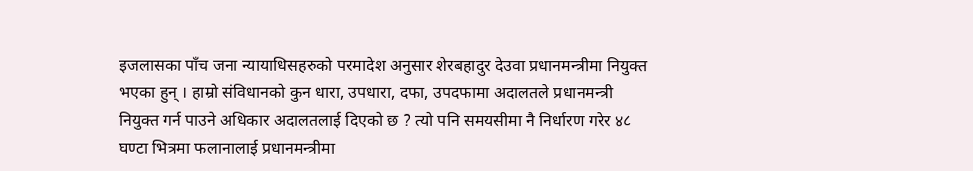इजलासका पाँच जना न्यायाधिसहरुको परमादेश अनुसार शेरबहादुर देउवा प्रधानमन्त्रीमा नियुक्त भएका हुन् । हाम्रो संविधानको कुन धारा, उपधारा, दफा, उपदफामा अदालतले प्रधानमन्त्री नियुक्त गर्न पाउने अधिकार अदालतलाई दिएको छ ? त्यो पनि समयसीमा नै निर्धारण गरेर ४८ घण्टा भित्रमा फलानालाई प्रधानमन्त्रीमा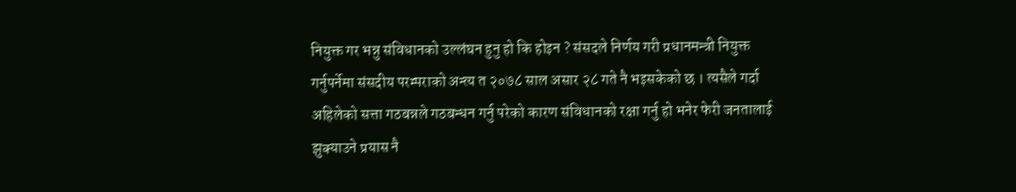नियुक्त गर भन्नु संविधानको उल्लंघन हुनु हो कि होइन ? संसदले निर्णय गरी प्रधानमन्त्री नियुक्त गर्नुपर्नेमा संसदीय परम्पराको अन्त्य त २०७८ साल असार २८ गते नै भइसकेको छ । त्यसैले गर्दा अहिलेको सत्ता गठबन्नले गठबन्धन गर्नु परेको कारण संविधानको रक्षा गर्नु हो भनेर फेरी जनतालाई झुक्याउने प्रयास नै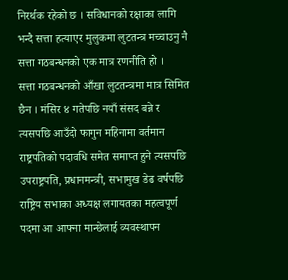निरर्थक रहेको छ । सविधानको रक्षाका लागि भन्दै सत्ता हत्याएर मुलुकमा लुटतन्त्र मच्चाउनु नै सत्ता गठबन्धनको एक मात्र रणनीति हो ।
सत्ता गठबन्धनको आँखा लुटतन्त्रमा मात्र सिमित छैन । मंसिर ४ गतेपछि नयाँ संसद बन्ने र त्यसपछि आउँदो फागुन महिनामा वर्तमान राष्ट्रपतिको पदावधि समेत समाप्त हुने त्यसपछि उपराष्ट्रपति, प्रधानमन्त्री, सभामुख डेढ वर्षपछि राष्ट्रिय सभाका अध्यक्ष लगायतका महत्वपूर्ण पदमा आ आफ्ना मान्छेलाई व्यवस्थापन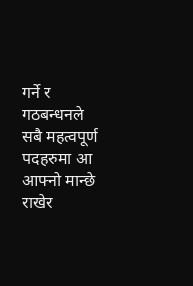गर्ने र गठबन्धनले सबै महत्वपूर्ण पदहरुमा आ आफ्नो मान्छे राखेर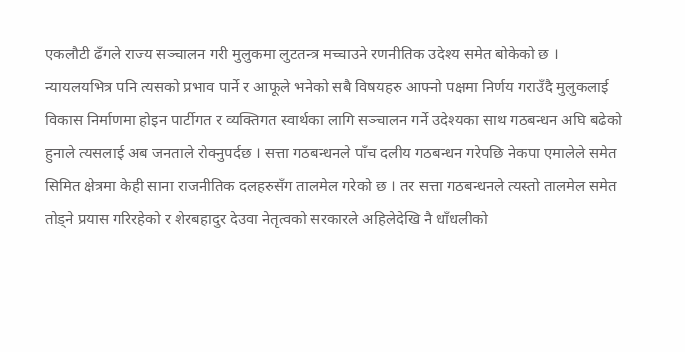एकलौटी ढँगले राज्य सञ्चालन गरी मुलुकमा लुटतन्त्र मच्चाउने रणनीतिक उदेश्य समेत बोकेको छ ।
न्यायलयभित्र पनि त्यसको प्रभाव पार्ने र आफूले भनेको सबै विषयहरु आफ्नो पक्षमा निर्णय गराउँदै मुलुकलाई विकास निर्माणमा होइन पार्टीगत र व्यक्तिगत स्वार्थका लागि सञ्चालन गर्ने उदेश्यका साथ गठबन्धन अघि बढेको हुनाले त्यसलाई अब जनताले रोक्नुपर्दछ । सत्ता गठबन्धनले पाँच दलीय गठबन्धन गरेपछि नेकपा एमालेले समेत सिमित क्षेत्रमा केही साना राजनीतिक दलहरुसँग तालमेल गरेको छ । तर सत्ता गठबन्धनले त्यस्तो तालमेल समेत तोड्ने प्रयास गरिरहेको र शेरबहादुर देउवा नेतृत्वको सरकारले अहिलेदेखि नै धाँधलीको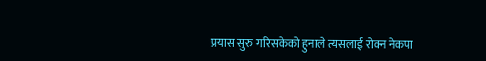प्रयास सुरु गरिसकेको हुनाले त्यसलाई रोक्न नेकपा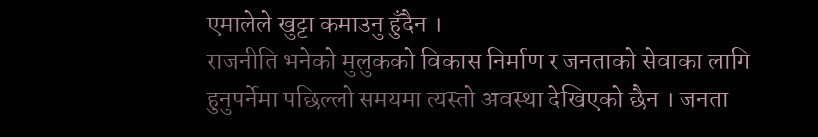एमालेले खुट्टा कमाउनु हुँदैन ।
राजनीति भनेको मुलुकको विकास निर्माण र जनताको सेवाका लागि हुनुपर्नेमा पछिल्लो समयमा त्यस्तो अवस्था देखिएको छैन । जनता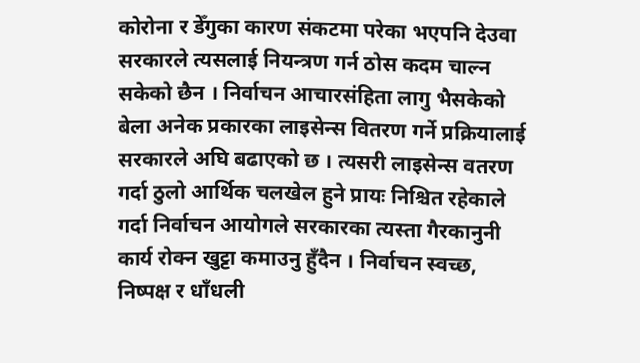कोरोना र डेँगुका कारण संकटमा परेका भएपनि देउवा सरकारले त्यसलाई नियन्त्रण गर्न ठोस कदम चाल्न सकेको छैन । निर्वाचन आचारसंहिता लागु भैसकेको बेला अनेक प्रकारका लाइसेन्स वितरण गर्ने प्रक्रियालाई सरकारले अघि बढाएको छ । त्यसरी लाइसेन्स वतरण गर्दा ठुलो आर्थिक चलखेल हुने प्रायः निश्चित रहेकाले गर्दा निर्वाचन आयोगले सरकारका त्यस्ता गैरकानुनी कार्य रोक्न खुट्टा कमाउनु हुँदैन । निर्वाचन स्वच्छ, निष्पक्ष र धाँधली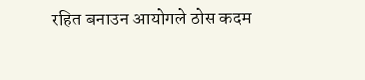रहित बनाउन आयोगले ठोस कदम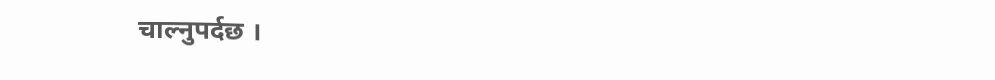चाल्नुपर्दछ ।